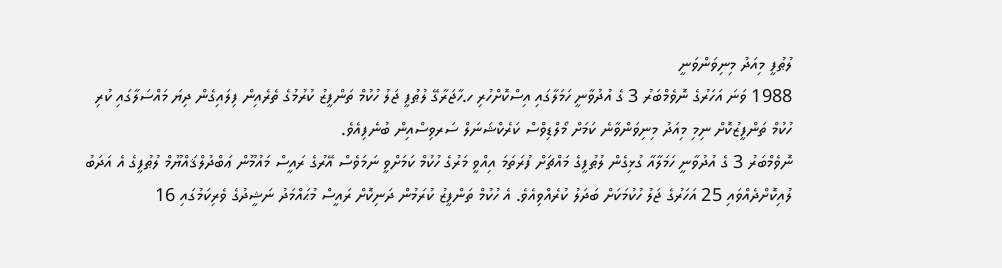ލުޠުފީ މިއަދު މިނިވަންވަނީ
1988 ވަނަ އަހަރުގެ ނޮވެމްބަރު 3 ގެ އުދުވާނީ ހަމަލާގައި އިސްކޮށްހުރި ހ.ހާޖަރާގޭ ލުޠުފީ ޖަލު ހުކުމް ތަންފީޒު ކުރުމުގެ ތެރެއިން ފިލައިގެން ދިޔަ މައްސަލާގައި ކުރި ހުކުމް ތަންފީޒުކޮށް ނިމި މިއަދު މިނިވަންވާނެ ކަމަށް މޯލްޑިވްސް ކަރެކްޝަނަލް ސަރވިސްއިން ބުނެފިއެވެ.
ނޮވެމްބަރު 3 ގެ އުދުވާނީ ހަމަލާއާ ގުޅިގެން ލުޠުފީގެ މައްޗަށް ފުރަތަމަ އިއްވީ މަރުގެ ހުކުމް ކަމަށްވީ ނަމަވެސް އޭރުގެ ރައީސް މައުމޫން ޢަބްދުލްޤައްޔޫމް ލުޠުފީގެ އެ އަދަބު ލުއިކޮށްދެއްވައި 25 އަހަރުގެ ޖަލު ހުކުމަކަށް ބަދަލު ކުރެއްވިއެވެ. އެ ހުކުމް ތަންފީޒު ކުރަމުން ދަނިކޮށް ރައީސް މުޙައްމަދު ނަޝީދުގެ ވެރިކަމުގައި 16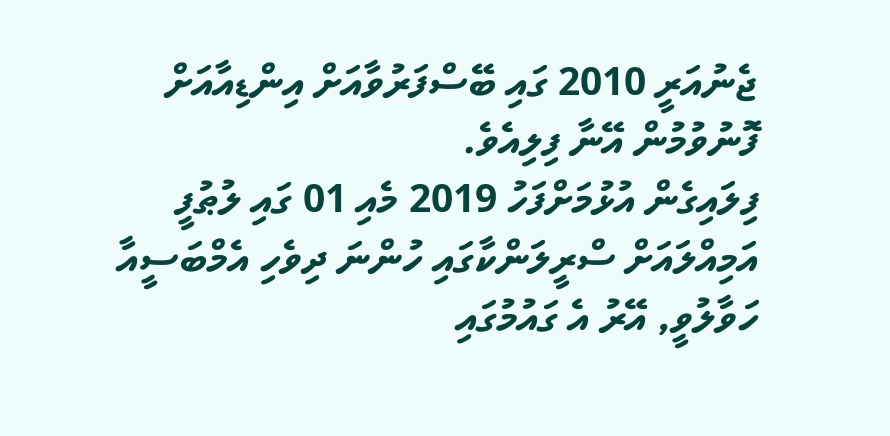ޖެނުއަރީ 2010 ގައި ބޭސްފަރުވާއަށް އިންޑިއާއަށް ފޮނުވުމުން އޭނާ ފިލިއެވެ.
ފިލައިގެން އުޅުމަށްފަހު 2019 މެއި 01 ގައި ލުޠުފީ އަމިއްލައަށް ސްރީލަންކާގައި ހުންނަ ދިވެހި އެމްބަސީއާ ހަވާލުވީ, އޭރު އެ ގައުމުގައި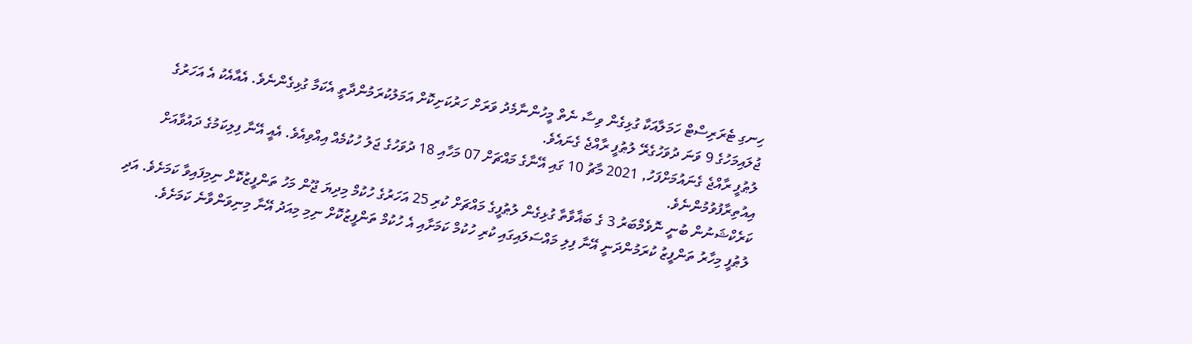ހިނގި ޓެރަރިސްޓް ހަމަލާއަކާ ގުޅިގެން ވިސާ ނެތް މީހުންނާމެދު ވަރަށް ހަރުކަށިކޮށް އަމަލުކުރަމުންދާތީ އެކަމާ ގުޅިގެންނެވެ. އެއާއެކު އެ އަހަރުގެ ޖުލައިމަހުގެ 9 ވަނަ ދުވަހުގެރޭ ލުޠުފީ ރާއްޖެ ގެނައެވެ.
ލުޠުފީ ރާއްޖެ ގެނައުމަށްފަހު, 2021 މާޗު 10 ގައި އޭނާގެ މައްޗަށް 07 މަހާއި 18 ދުވަހުގެ ޖަލު ހުކުމެއް އިއްވިއެވެ. އެއީ އޭނާ ފިލިކަމުގެ ދައުވާއަށް އިއުތިރާފުވުމުންނެވެ.
ކަރެކްޝަނުން ބުނީ ނޮވެމްބަރު 3 ގެ ބަޣާވާތާ ގުޅިގެން ލުޠުފީގެ މައްޗަށް ކުރި 25 އަހަރުގެ ހުކުމް މިދިޔަ ޖޫން މަހު ތަންފީޒުކޮށް ނިމިފައިވާ ކަމަށެވެ. އަދި ލުޠުފީ މިހާރު ތަންފީޒު ކުރަމުންދަނީ އޭނާ ފިލި މައްސަލައިގައި ކުރި ހުކުމް ކަމަށާއި އެ ހުކުމް ތަންފީޒުކޮށް ނިމި މިއަދު އޭނާ މިނިވަންވާނެ ކަމަށެވެ.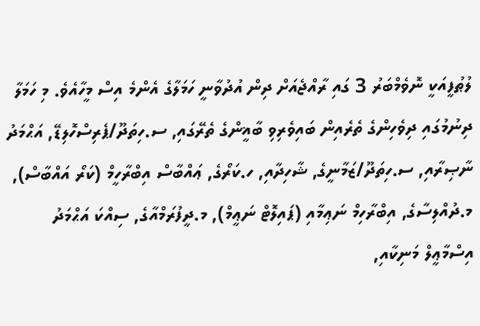ލުޠުފީއަކީ ނޮވެމްބަރު 3 ގައި ރާއްޖެއަށް ދިން އުދުވާނީ ހަމަލާގެ އެންމެ އިސް މީހާއެވެ. މި ހަމަލާ ދިނުމުގައި ދިވެހިންގެ ތެރެއިން ބައިވެރިވި ބާޣީންގެ ތެރޭގައި, ސ.ހިތަދޫ/ޕެރިސްހޮލިޑޭ, އަޙްމަދު ނާޞިރާއި, ސ.ހިތަދޫ/ޒަމާނީގެ, ޝާހިދާއި, ހ.ކަރޯގެ, ޢައްބާސް އިބްރާހީމް (ކަރޯ އައްބާސް), މ.ދުއްލިސާގެ, އިބްރާހިމް ނަޢިމާއި (ޕައިލޮޓް ނަޢީމް), މ.ދީފުރަމްއާގެ, ސިއްކަ އަޙްމަދު އިސްމާޢީލް މަނިކާއި,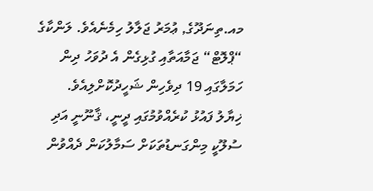މއ.ތިނަދޫގެ, ޢުމަރު ޖަލާލު ހިމެނެއެވެ. ލަންކާގެ “ޕްލޮޓް“ ޖަމާއަތާއި ގުޅިގެން އެ ދުވަހު ދިން ހަމަލާގައި 19 ދިވެހިން ޝަހީދުކޮށްލިއެވެ.
ޚިޔާލު ފައުޅު ކުރެއްވުމުގައި ދީނީ، ޤާނޫނީ އަދި ސުލޫކީ މިންގަނޑުތަކަށް ސަމާލުކަން ދެއްވުން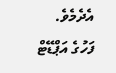އެދެމެވެ.
ފަހުގެ އަޕްޑޭޓް